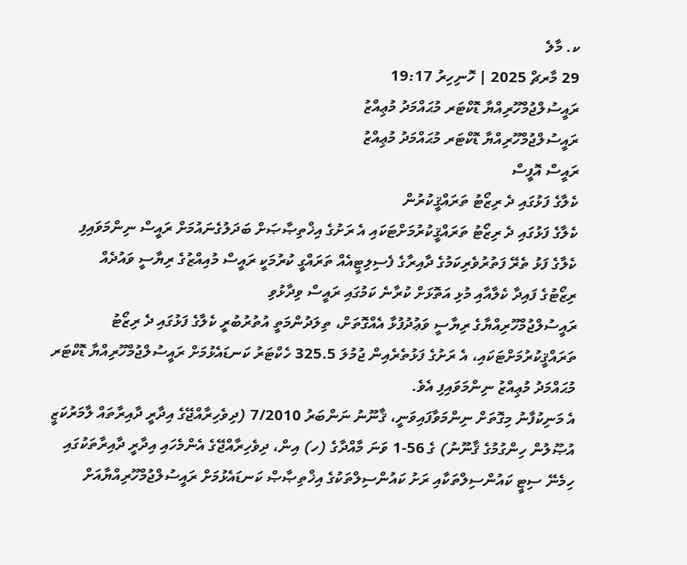ކ. މާލެ
29 މާރޗް 2025 | ހޮނިހިރު 19:17
ރައީސުލްޖުމްހޫރިއްޔާ ޑޮކްޓަރ މުޙައްމަދު މުޢިއްޒު
ރައީސުލްޖުމްހޫރިއްޔާ ޑޮކްޓަރ މުޙައްމަދު މުޢިއްޒު
ރައީސް އޮފީސް
ކެލާގެ ފަޅުގައި ދެ ރިޒޯޓު ތަރައްޤީކުރުން
ކެލާގެ ފަޅުގައި ދެ ރިޒޯޓު ތަރައްޤީކުރުމަށްޓަކައި އެ ރަށުގެ އިޚްތިޞާޞަށް ބަދަލުގެނައުމަށް ރައީސް ނިންމަވައިފި
ކެލާގެ ފަޅު ތެރޭ ފަތުރުވެރިކަމުގެ ދާއިރާގެ ފެސިލިޓީއެއް ތަރައްގީ ކުރުމަކީ ރައީސް މުއިއްޒުގެ ރިޔާސީ ވައުދެއް
ރިޒޯޓުގެ ފައިދާ ކެލާއާއި މުޅި އަތޮޅަށް ކުރާނެ ކަމުގައި ރައީސް ވިދާޅުވި
ރައީސުލްޖުމްހޫރިއްޔާގެ ރިޔާސީ ވަޢުދުފުޅާ އެއްގޮތަށް، ތިލަދުންމަތީ އުތުރުބުރީ ކެލާގެ ފަޅުގައި ދެ ރިޒޯޓު ތަރައްޤީކުރުމަށްޓަކައި، އެ ރަށުގެ ފަޅުތެރެއިން ޖުމުލަ 325.5 ހެކްޓަރު ކަނޑައެޅުމަށް ރައީސުލްޖުމްހޫރިއްޔާ ޑޮކްޓަރ މުޙައްމަދު މުޢިއްޒު ނިންމަވައިފި އެވެ.
އެ މަނިކުފާނު މިގޮތަށް ނިންމަވާފައިވަނީ، ޤާނޫނު ނަންބަރު 7/2010 (ދިވެހިރާއްޖޭގެ އިދާރީ ދާއިރާތައް ލާމަރުކަޒީ އުޞޫލުން ހިންގުމުގެ ޤާނޫނު) ގެ 56-1 ވަނަ މާއްދާގެ (ހ) އިން، ދިވެހިރާއްޖޭގެ އެންމެހައި އިދާރީ ދާއިރާތަކުގައި ހިމެނޭ ސިޓީ ކައުންސިލްތަކާއި ރަށު ކައުންސިލްތަކުގެ އިޚްތިޞާޞް ކަނޑައެޅުމަށް ރައީސުލްޖުމްހޫރިއްޔާއަށް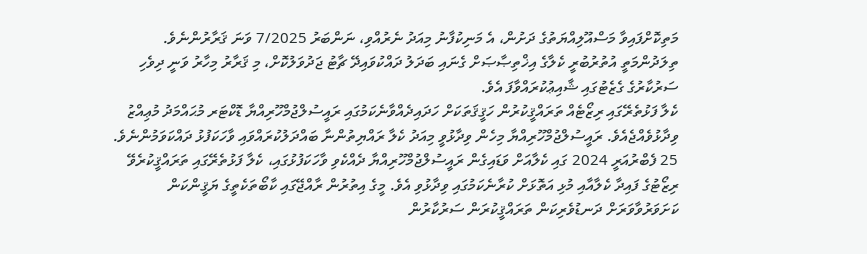މަތިކޮށްފައިވާ މަސްއޫލިއްޔަތުގެ ދަށުން، އެ މަނިކުފާނު މިއަދު ނެރުއްވި، ނަންބަރު 7/2025 ވަނަ ޤަރާރުންނެވެ.
ތިލަދުންމަތީ އުތުރުބުރީ ކެލާގެ އިޚްތިޞާޞަށް ގެނައި ބަދަލު ދައްކުވައިދޭ ޗާޓު ޖަދުވަލުކޮށް، މި ޤަރާރު މިހާރު ވަނީ ދިވެހި ސަރުކާރުގެ ގެޒެޓުގައި ޝާއިޢުކުރައްވާފަ އެވެ.
ކެލާ ފަޅުތެރޭގައި ރިޒޯޓެއް ތަރައްޤީކުރުން ހަޤީޤަތަކަށް ހަދައިދެއްވާނެކަމުގައި ރައީސުލްޖުމްހޫރިއްޔާ ޑޮކްޓަރ މުޙައްމަދު މުޢިއްޒު ވިދާޅުވެއްޖެއެވެ. ރައީސުލްޖުމްހޫރިއްޔާ މިހެން ވިދާޅުވީ މިއަދު ކެލާ ރައްޔިތުންނާ ބައްދަލުކުރައްވައި ވާހަކަފުޅު ދައްކަވަމުންނެވެ.
25 ފެބްރުއަރީ 2024 ގައި ކެލާއަށް ވަޑައިގެން ރައީސުލްޖުމްހޫރިއްޔާ ދެއްކެވި ވާހަކަފުޅުގައި، ކެލާ ފަޅުތެރޭގައި ތަރައްޤީކުރެވޭ ރިޒޯޓުގެ ފައިދާ ކެލާއާއި މުޅި އަތޮޅަށް ކުރާނެކަމުގައި ވިދާޅުވި އެވެ. މީގެ އިތުރުން ރާއްޖޭގައި ކާބޯތަކެތީގެ ޔަޤީންކަން ކަށަވަރުވާވަރަށް ދަނޑުވެރިކަން ތަރައްޤީކުރަން ސަރުކާރުން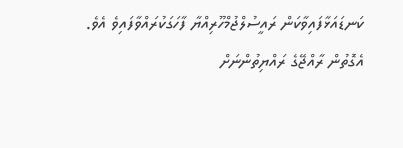ކަނޑައަޅާފައިވާކަން ރައީސުލްޖުމްހޫރިއްޔާ ފާހަގަކުރައްވާފައިވެ އެވެ.
އެގޮތުން ރާއްޖޭގެ ރައްޔިތުންނަށް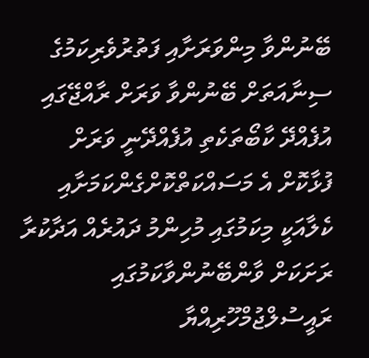ބޭނުންވާ މިންވަރަށާއި ފަތުރުވެރިކަމުގެ ސިނާއަތަށް ބޭނުންވާ ވަރަށް ރާއްޖޭގައި އުފެއްދޭ ކާބޯތަކެތި އުފެއްދޭނީ ވަރަށް ފުޅާކޮށް އެ މަސައްކަތްކޮށްގެންކަމަށާއި ކެލާއަކީ މިކަމުގައި މުހިންމު ދައުރެއް އަދާކުރާ ރަށަކަށް ވާންބޭނުންވާކަމުގައި ރައީސުލްޖުމްހޫރިއްޔާ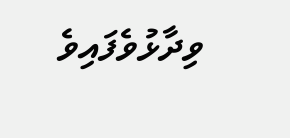ވިދާޅުވެފައިވެ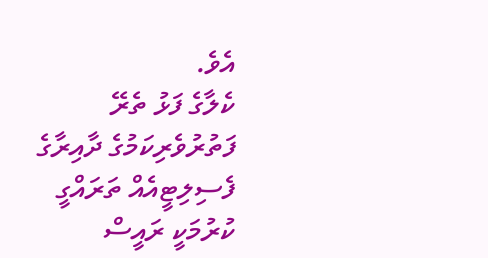އެވެ.
ކެލާގެ ފަޅު ތެރޭ ފަތުރުވެރިކަމުގެ ދާއިރާގެ ފެސިލިޓީއެއް ތަރައްގީ ކުރުމަކީ ރައީސް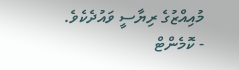މުއިއްޒުގެ ރިޔާސީ ވައުދެކެވެ.
- ކޮމެންޓް